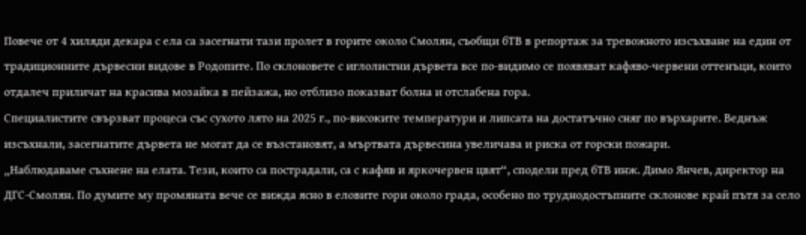Повече от 4 хиляди декара с ела са засегнати тази пролет в горите около Смолян, съобщи бТВ в репортаж за тревожното изсъхване на един от традиционните дървесни видове в Родопите. По склоновете с иглолистни дървета все по-видимо се появяват кафяво-червени оттенъци, които отдалеч приличат на красива мозайка в пейзажа, но отблизо показват болна и отслабена гора.
Специалистите свързват процеса със сухото лято на 2025 г., по-високите температури и липсата на достатъчно сняг по върхарите. Веднъж изсъхнали, засегнатите дървета не могат да се възстановят, а мъртвата дървесина увеличава и риска от горски пожари.
„Наблюдаваме съхнене на елата. Тези, които са пострадали, са с кафяв и яркочервен цвят“, сподели пред бТВ инж. Димо Янчев, директор на ДГС-Смолян. По думите му промяната вече се вижда ясно в еловите гори около града, особено по труднодостъпните склонове край пътя за село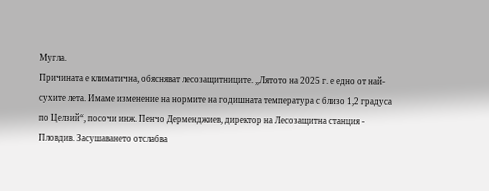Мугла.
Причината е климатична, обясняват лесозащитниците. „Лятото на 2025 г. е едно от най-сухите лета. Имаме изменение на нормите на годишната температура с близо 1,2 градуса по Целзий“, посочи инж. Пенчо Дерменджиев, директор на Лесозащитна станция - Пловдив. Засушаването отслабва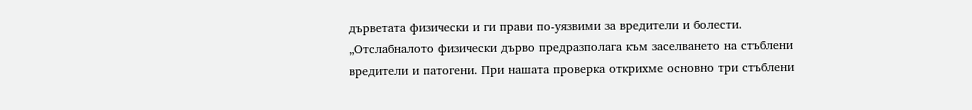дърветата физически и ги прави по-уязвими за вредители и болести.
„Отслабналото физически дърво предразполага към заселването на стъблени вредители и патогени. При нашата проверка открихме основно три стъблени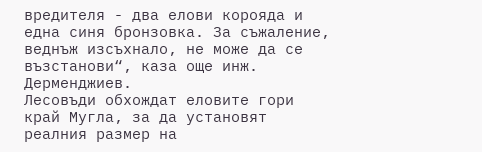вредителя - два елови корояда и една синя бронзовка. За съжаление, веднъж изсъхнало, не може да се възстанови“, каза още инж. Дерменджиев.
Лесовъди обхождат еловите гори край Мугла, за да установят реалния размер на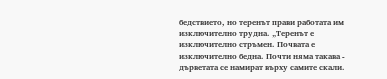бедствието, но теренът прави работата им изключително трудна. „Теренът е изключително стръмен. Почвата е изключително бедна. Почти няма такава - дърветата се намират върху самите скали.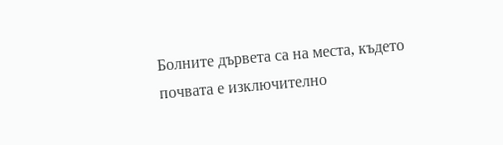Болните дървета са на места, където почвата е изключително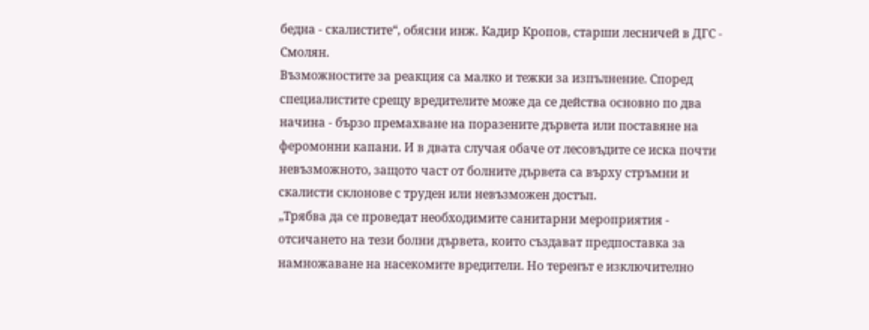бедна - скалистите“, обясни инж. Кадир Кропов, старши лесничей в ДГС - Смолян.
Възможностите за реакция са малко и тежки за изпълнение. Според специалистите срещу вредителите може да се действа основно по два начина - бързо премахване на поразените дървета или поставяне на феромонни капани. И в двата случая обаче от лесовъдите се иска почти невъзможното, защото част от болните дървета са върху стръмни и скалисти склонове с труден или невъзможен достъп.
„Трябва да се проведат необходимите санитарни мероприятия - отсичането на тези болни дървета, които създават предпоставка за намножаване на насекомите вредители. Но теренът е изключително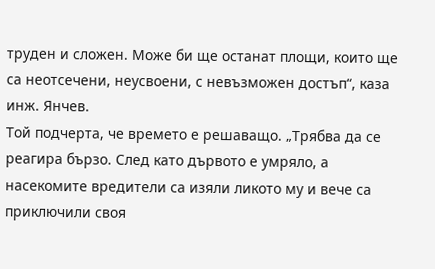труден и сложен. Може би ще останат площи, които ще са неотсечени, неусвоени, с невъзможен достъп“, каза инж. Янчев.
Той подчерта, че времето е решаващо. „Трябва да се реагира бързо. След като дървото е умряло, а насекомите вредители са изяли ликото му и вече са приключили своя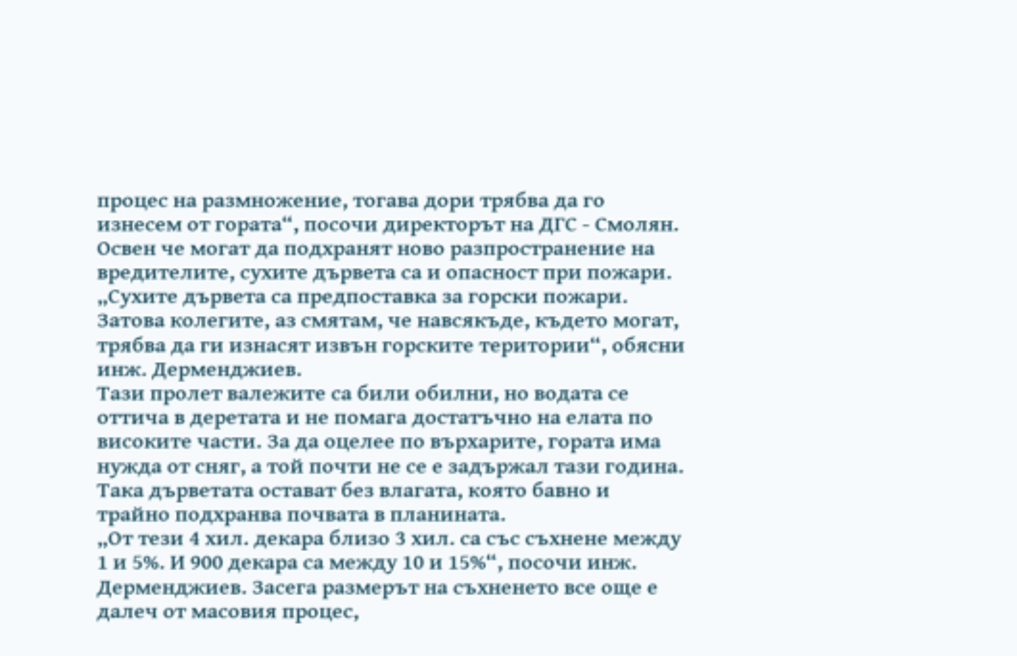процес на размножение, тогава дори трябва да го изнесем от гората“, посочи директорът на ДГС - Смолян.
Освен че могат да подхранят ново разпространение на вредителите, сухите дървета са и опасност при пожари. „Сухите дървета са предпоставка за горски пожари. Затова колегите, аз смятам, че навсякъде, където могат, трябва да ги изнасят извън горските територии“, обясни инж. Дерменджиев.
Тази пролет валежите са били обилни, но водата се оттича в деретата и не помага достатъчно на елата по високите части. За да оцелее по върхарите, гората има нужда от сняг, а той почти не се е задържал тази година. Така дърветата остават без влагата, която бавно и трайно подхранва почвата в планината.
„От тези 4 хил. декара близо 3 хил. са със съхнене между 1 и 5%. И 900 декара са между 10 и 15%“, посочи инж. Дерменджиев. Засега размерът на съхненето все още е далеч от масовия процес,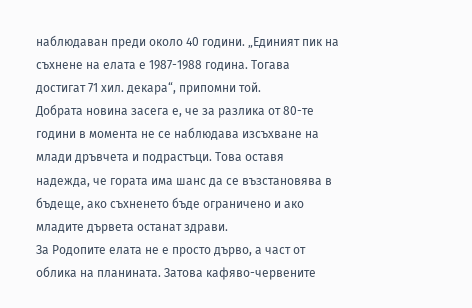наблюдаван преди около 40 години. „Единият пик на съхнене на елата е 1987-1988 година. Тогава достигат 71 хил. декара“, припомни той.
Добрата новина засега е, че за разлика от 80-те години в момента не се наблюдава изсъхване на млади дръвчета и подрастъци. Това оставя надежда, че гората има шанс да се възстановява в бъдеще, ако съхненето бъде ограничено и ако младите дървета останат здрави.
За Родопите елата не е просто дърво, а част от облика на планината. Затова кафяво-червените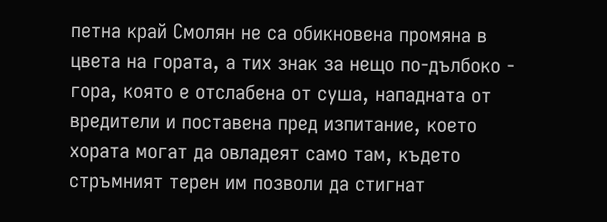петна край Смолян не са обикновена промяна в цвета на гората, а тих знак за нещо по-дълбоко - гора, която е отслабена от суша, нападната от вредители и поставена пред изпитание, което хората могат да овладеят само там, където стръмният терен им позволи да стигнат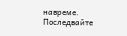навреме.
Последвайте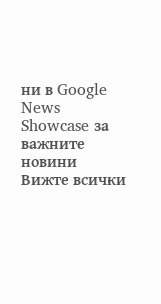ни в Google News Showcase за важните новини
Вижте всички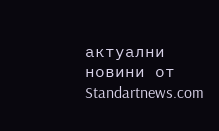актуални новини от Standartnews.com